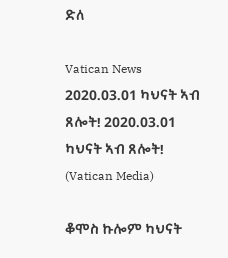ድለ

Vatican News
2020.03.01 ካህናት ኣብ ጸሎት! 2020.03.01 ካህናት ኣብ ጸሎት!  (Vatican Media)

ቆሞስ ኩሎም ካህናት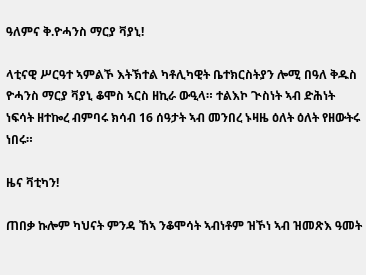ዓለምና ቅ.ዮሓንስ ማርያ ቫያኒ!

ላቲናዊ ሥርዓተ ኣምልኾ እትኽተል ካቶሊካዊት ቤተክርስትያን ሎሚ በዓለ ቅዱስ ዮሓንስ ማርያ ቫያኒ ቆሞስ ኣርስ ዘኪራ ውዒላ። ተልእኮ ጒስነት ኣብ ድሕነት ነፍሳት ዘተኰረ ብምባሩ ክሳብ 16 ሰዓታት ኣብ መንበረ ኑዛዜ ዕለት ዕለት የዘውትሩ ነበሩ።

ዜና ቫቲካን!

ጠበቃ ኩሎም ካህናት ምንዳ ኸኣ ንቆሞሳት ኣብነቶም ዝኾነ ኣብ ዝመጽእ ዓመት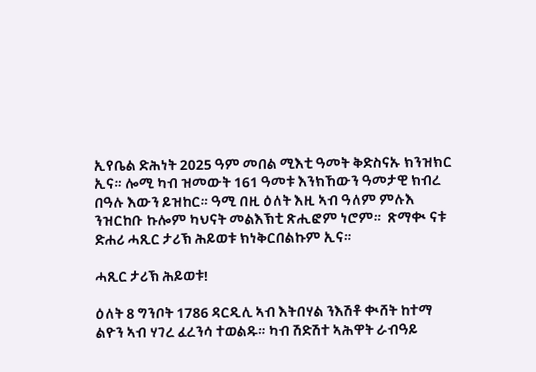ኢየቤል ድሕነት 2025 ዓም መበል ሚእቲ ዓመት ቅድስናኡ ክንዝክር ኢና። ሎሚ ካብ ዝመውት 161 ዓመቱ እንክኸውን ዓመታዊ ክብረ በዓሉ እውን ይዝከር። ዓሚ በዚ ዕለት እዚ ኣብ ዓለም ምሉእ ንዝርከቡ ኩሎም ካህናት መልእኽቲ ጽሒፎም ነሮም።  ጽማቊ ናቱ  ድሐሪ ሓጺር ታሪኽ ሕይወቱ ክነቅርበልኩም ኢና።

ሓጺር ታሪኽ ሕይወቱ!

ዕለት 8 ግንቦት 1786 ዳርዲሊ ኣብ እትበሃል ንእሽቶ ቊሸት ከተማ ልዮን ኣብ ሃገረ ፈረንሳ ተወልዱ። ካብ ሽድሽተ ኣሕዋት ራብዓይ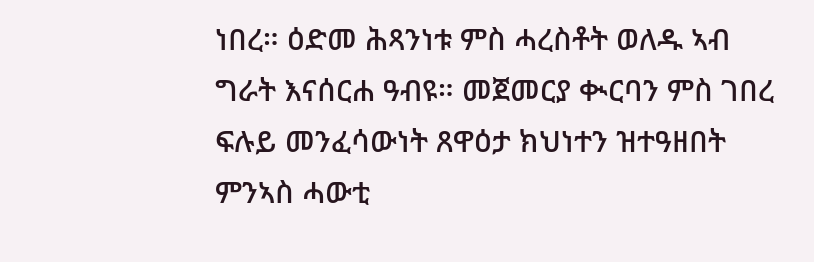ነበረ። ዕድመ ሕጻንነቱ ምስ ሓረስቶት ወለዱ ኣብ ግራት እናሰርሐ ዓብዩ። መጀመርያ ቊርባን ምስ ገበረ ፍሉይ መንፈሳውነት ጸዋዕታ ክህነተን ዝተዓዘበት ምንኣስ ሓውቲ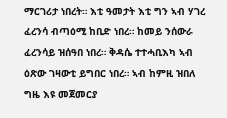ማርገሪታ ነበረት። እቲ ዓመታት እቲ ግን ኣብ ሃገረ ፈረንሳ ብጣዕሚ ከቢድ ነበረ። ከመይ ንሰውራ ፈረንሳይ ዝሰዓበ ነበረ። ቅዳሴ ተተሓቢእካ ኣብ ዕጽው ገዛውቲ ይግበር ነበረ። ኣብ ከምዚ ዝበለ ግዜ እዩ መጀመርያ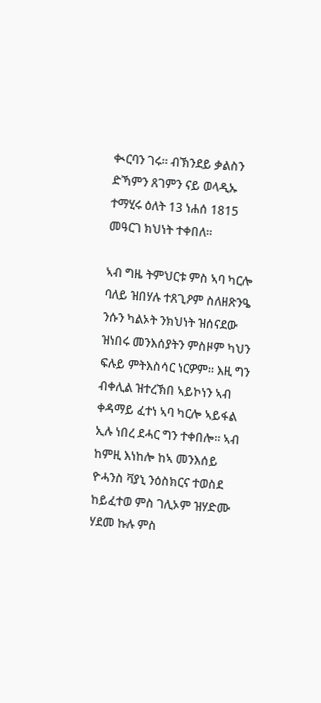ቊርባን ገሩ። ብኽንደይ ቃልስን ድኻምን ጸገምን ናይ ወላዲኡ ተማሂሩ ዕለት 13 ነሐሰ 1815 መዓርገ ክህነት ተቀበለ።

ኣብ ግዜ ትምህርቱ ምስ ኣባ ካርሎ ባለይ ዝበሃሉ ተጸጊዖም ስለዘጽንዔ ንሱን ካልኦት ንክህነት ዝሰናደው ዝነበሩ መንእሰያትን ምስዞም ካህን ፍሉይ ምትእስሳር ነርዎም። እዚ ግን ብቀሊል ዝተረኽበ ኣይኮነን ኣብ ቀዳማይ ፈተነ ኣባ ካርሎ ኣይፋል ኢሉ ነበረ ደሓር ግን ተቀበሎ። ኣብ ከምዚ እነከሎ ከኣ መንእሰይ ዮሓንስ ቫያኒ ንዕስክርና ተወስደ ከይፈተወ ምስ ገሊኦም ዝሃድሙ ሃደመ ኩሉ ምስ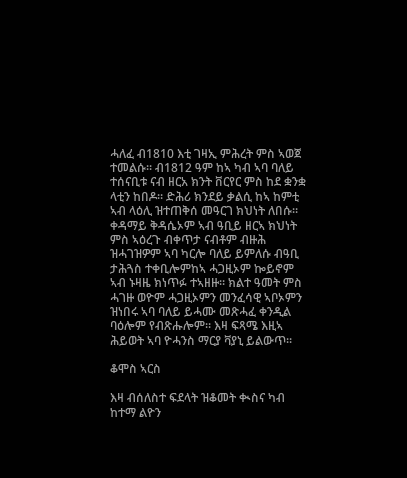ሓለፈ ብ1810 እቲ ገዛኢ ምሕረት ምስ ኣወጀ ተመልሱ። ብ1812 ዓም ከኣ ካብ ኣባ ባለይ ተሰናቢቱ ናብ ዘርአ ክንት ቨርየር ምስ ከደ ቋንቋ ላቲን ከበዶ። ድሕሪ ክንደይ ቃልሲ ከኣ ከምቲ ኣብ ላዕሊ ዝተጠቅሰ መዓርገ ክህነት ለበሱ። ቀዳማይ ቅዳሴኦም ኣብ ዓቢይ ዘርኣ ክህነት ምስ ኣዕረጉ ብቀጥታ ናብቶም ብዙሕ ዝሓገዝዎም ኣባ ካርሎ ባለይ ይምለሱ ብዓቢ ታሕጓስ ተቀቢሎምከኣ ሓጋዚኦም ኰይኖም ኣብ ኑዛዜ ክነጥፉ ተኣዘዙ። ክልተ ዓመት ምስ ሓገዙ ወዮም ሓጋዚኦምን መንፈሳዊ ኣቦኦምን ዝነበሩ ኣባ ባለይ ይሓሙ መጽሓፈ ቀንዲል ባዕሎም የብጽሑሎም። እዛ ፍጻሜ እዚኣ ሕይወት ኣባ ዮሓንስ ማርያ ቫያኒ ይልውጥ።

ቆሞስ ኣርስ

እዛ ብሰለስተ ፍደላት ዝቆመት ቊስና ካብ ከተማ ልዮን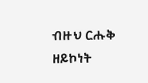ብዙህ ርሑቅ ዘይኮነት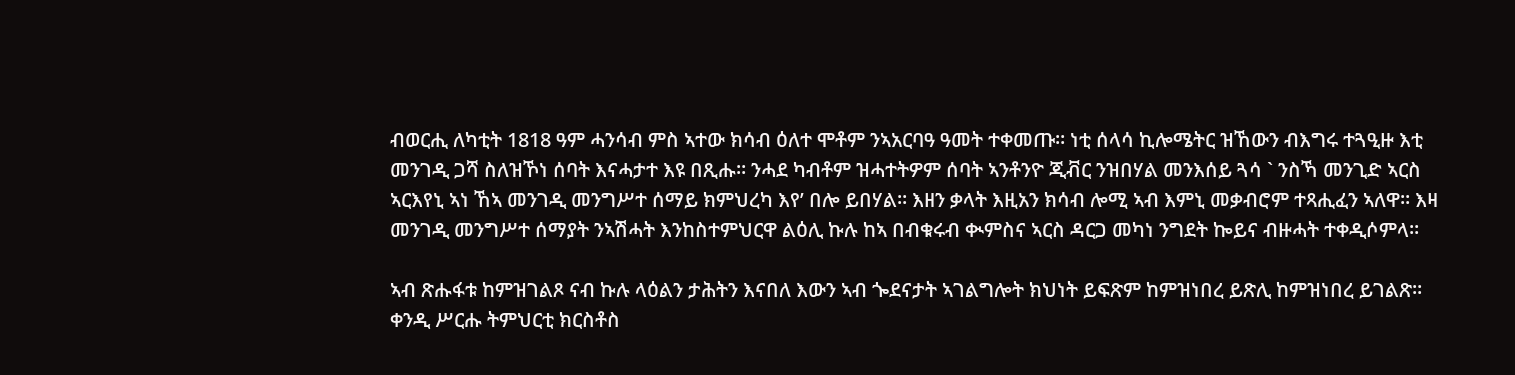ብወርሒ ለካቲት 1818 ዓም ሓንሳብ ምስ ኣተው ክሳብ ዕለተ ሞቶም ንኣአርባዓ ዓመት ተቀመጡ። ነቲ ሰላሳ ኪሎሜትር ዝኸውን ብእግሩ ተጓዒዙ እቲ መንገዲ ጋሻ ስለዝኾነ ሰባት እናሓታተ እዩ በጺሑ። ንሓደ ካብቶም ዝሓተትዎም ሰባት ኣንቶንዮ ጂቭር ንዝበሃል መንእሰይ ጓሳ ` ንስኻ መንጊድ ኣርስ ኣርእየኒ ኣነ ኸኣ መንገዲ መንግሥተ ሰማይ ክምህረካ እየ’ በሎ ይበሃል። እዘን ቃላት እዚአን ክሳብ ሎሚ ኣብ እምኒ መቃብሮም ተጻሒፈን ኣለዋ። እዛ መንገዲ መንግሥተ ሰማያት ንኣሽሓት እንከስተምህርዋ ልዕሊ ኩሉ ከኣ በብቁሩብ ቊምስና ኣርስ ዳርጋ መካነ ንግደት ኰይና ብዙሓት ተቀዲሶምላ።

ኣብ ጽሑፋቱ ከምዝገልጾ ናብ ኩሉ ላዕልን ታሕትን እናበለ እውን ኣብ ጐደናታት ኣገልግሎት ክህነት ይፍጽም ከምዝነበረ ይጽሊ ከምዝነበረ ይገልጽ። ቀንዲ ሥርሑ ትምህርቲ ክርስቶስ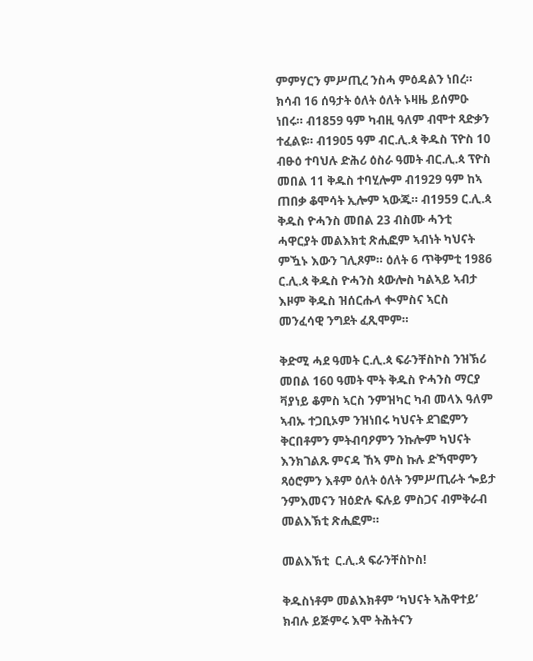ምምሃርን ምሥጢረ ንስሓ ምዕዳልን ነበረ። ክሳብ 16 ሰዓታት ዕለት ዕለት ኑዛዜ ይሰምዑ ነበሩ። ብ1859 ዓም ካብዚ ዓለም ብሞተ ጻድቃን ተፈልዩ። ብ1905 ዓም ብር.ሊ.ጳ ቅዱስ ፕዮስ 10 ብፁዕ ተባህሉ ድሕሪ ዕስራ ዓመት ብር.ሊ.ጳ ፕዮስ መበል 11 ቅዱስ ተባሂሎም ብ1929 ዓም ከኣ ጠበቃ ቆሞሳት ኢሎም ኣውጁ። ብ1959 ር.ሊ.ጳ ቅዱስ ዮሓንስ መበል 23 ብስሙ ሓንቲ ሓዋርያት መልእክቲ ጽሒፎም ኣብነት ካህናት ምዃኑ እውን ገሊጾም። ዕለት 6 ጥቅምቲ 1986 ር.ሊ.ጳ ቅዱስ ዮሓንስ ጳውሎስ ካልኣይ ኣብታ እዞም ቅዱስ ዝሰርሑላ ቊምስና ኣርስ መንፈሳዊ ንግደት ፈጺሞም።

ቅድሚ ሓደ ዓመት ር.ሊ.ጳ ፍራንቸስኮስ ንዝኽሪ መበል 160 ዓመት ሞት ቅዱስ ዮሓንስ ማርያ ቫያነይ ቆምስ ኣርስ ንምዝካር ካብ መላእ ዓለም ኣብኡ ተጋቢኦም ንዝነበሩ ካህናት ደገፎምን ቅርበቶምን ምትብባዖምን ንኩሎም ካህናት እንክገልጹ ምናዳ ኸኣ ምስ ኩሉ ድኻሞምን ጻዕሮምን እቶም ዕለት ዕለት ንምሥጢራት ጐይታ ንምእመናን ዝዕድሉ ፍሉይ ምስጋና ብምቅራብ መልእኽቲ ጽሒፎም።

መልእኽቲ  ር.ሊ.ጳ ፍራንቸስኮስ!

ቅዱስነቶም መልእክቶም ‘ካህናት ኣሕዋተይ’ ክብሉ ይጅምሩ እሞ ትሕትናን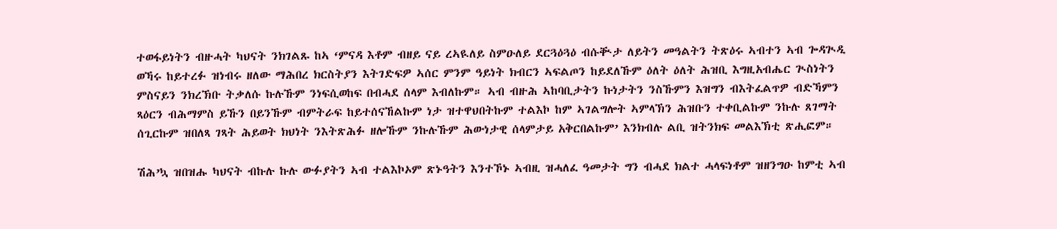ተወፋይነትን ብዙሓት ካህናት ንክገልጹ ከኣ ‘ምናዳ እቶም ብዘይ ናይ ረኣዪለይ ስምዑለይ ደርጓዕጓዕ ብሱቚታ ለይትን መዓልትን ትጽዕሩ ኣብተን ኣብ ጐዳጒዲ ወኻሩ ከይተረፉ ዝነብሩ ዘለው ማሕበረ ክርስትያን እትገድፍዎ ኣሰር ምንም ዓይነት ክብርን ኣፍልጦን ከይደለኹም ዕለት ዕለት ሕዝቢ እግዚአብሔር ጒስነትን ምስናይን ንክረኽቡ ትቃለሱ ኩሉኹም ንነፍሲወከፍ በብሓደ ሰላም እብለኩም። ኣብ ብዙሕ ኣከባቢታትን ኩነታትን ንስኹምን እዝግን ብእትፈልጥዎ ብድኻምን ጻዕርን ብሕማምስ ይኹን በይንኹም ብምትራፍ ከይተሰናኸልኩም ነታ ዝተዋህበትኩም ተልእኮ ከም ኣገልግሎት ኣምላኽን ሕዝቡን ተቀቢልኩም ንኩሉ ጸገማት ሰጊርኩም ዝበለጻ ገጻት ሕይወት ክህነት ንእትጽሕፉ ዘሎኹም ንኩሉኹም ሕውነታዊ ሰላምታይ አቅርበልኩም’ እንክብሉ ልቢ ዝትንክፍ መልእኽቲ ጽሒፎም።

ሽሕ’ኳ ዝበዝሑ ካህናት ብኩሉ ኩሉ ውፉያትን ኣብ ተልእኮኦም ጽኑዓትን እንተኾኑ ኣብዚ ዝሓለፈ ዓመታት ግን ብሓደ ክልተ ሓላፍነቶም ዝዘንግዑ ከምቲ ኣብ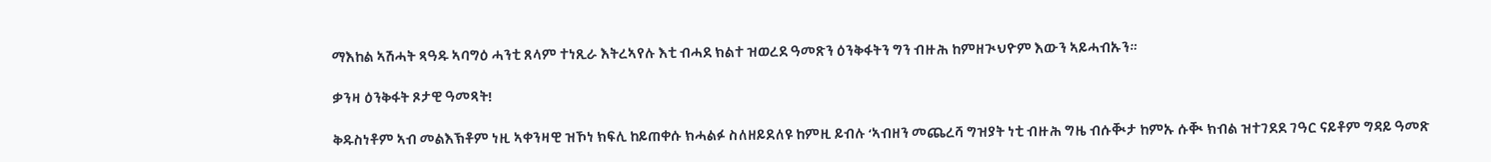ማእከል ኣሽሓት ጻዓዱ ኣባግዕ ሓንቲ ጸላም ተነጺራ እትረኣየሉ እቲ ብሓደ ክልተ ዝወረደ ዓመጽን ዕንቅፋትን ግን ብዙሕ ከምዘጒህዮም እውን ኣይሓብኡን።

ቃንዛ ዕንቅፋት ጾታዊ ዓመጻት!

ቅዱስነቶም ኣብ መልእኽቶም ነዚ ኣቀንዛዊ ዝኾነ ክፍሊ ከይጠቀሱ ክሓልፉ ስለዘይደለዩ ከምዚ ይብሉ ‘ኣብዘን መጨረሻ ግዝያት ነቲ ብዙሕ ግዜ ብሱቚታ ከምኡ ሱቚ ክብል ዝተገደደ ገዓር ናይቶም ግዳይ ዓመጽ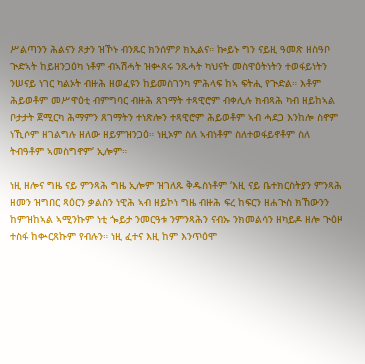ሥልጣንን ሕልናን ጾታን ዝኾኑ ብንጹር ክንሰምዖ ክኢልና። ኰይኑ ግን ናይዚ ዓመጽ ዘስዓቦ ጒድኣት ከይዘንጋዕካ ነቶም ብኣሽሓት ዝቊጸሩ ንጹሓት ካህናት መስዋዕትነትን ተወፋይነትን ንሠናይ ነገር ካልኦት ብዙሕ ዘወፈዩን ከይመስገንካ ምሕላፍ ከኣ ፍትሒ የጒድል። እቶም ሕይወቶም መሥዋዕቲ ብምግባር ብዙሕ ጸገማት ተጻዊሮም ብቀሊሉ ክብጻሕ ካብ ዘይከኣል ቦታታት ጀሚርካ ሕማምን ጸገማትን ተነጽሎን ተጻዊሮም ሕይወቶም ኣብ ሓደጋ እንከሎ ስኖም ነኺሶም ዘገልግሉ ዘለው ዘይምዝንጋዕ። ነዚኦም ስለ ኣብነቶም ስለተወፋይኖቶም ስለ ትብዓቶም ኣመስግኖም’ ኢሎም።

ነዚ ዘሎና ግዜ ናይ ምንጻሕ ግዜ ኢሎም ዝገለጹ ቅዱስነቶም ‘እዚ ናይ ቤተክርስትያን ምንጻሕ ዘመን ዝግበር ጻዕርን ቃልስን ነዊሕ ኣብ ዘይኮነ ግዜ ብዙሕ ፍረ ከፍርን ዘሐጒስ ክኸውንን ከምዝከኣል ኣሚንኩም ነቲ ጐይታ ንመርዓቱ ንምንጻሕን ናብኡ ንክመልሳን ዘካይዶ ዘሎ ጒዕዞ ተስፋ ከቊርጸኩም የብሉን። ነዚ ፈተና እዚ ከም እንጥዕሞ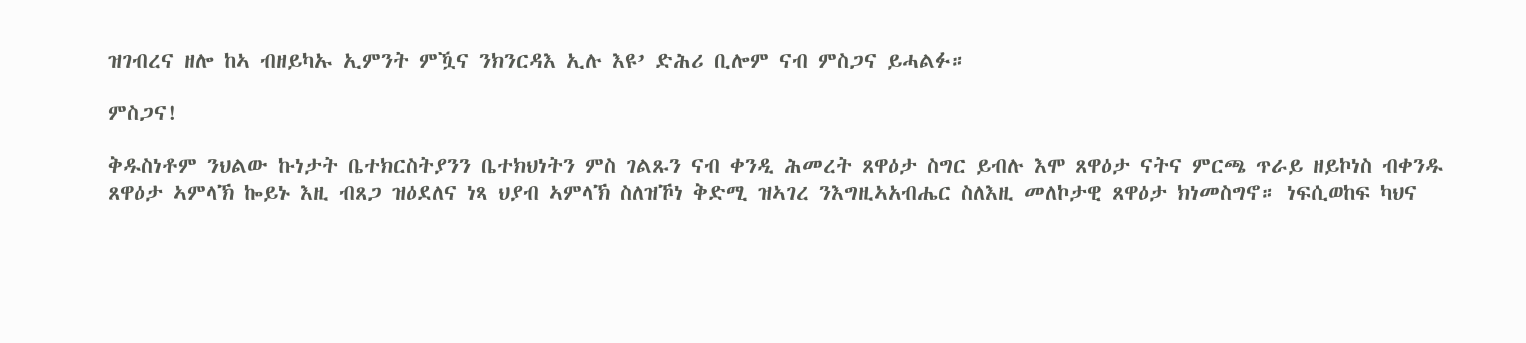ዝገብረና ዘሎ ከኣ ብዘይካኡ ኢምንት ምዃና ንክንርዳእ ኢሉ እዩ’ ድሕሪ ቢሎም ናብ ምስጋና ይሓልፉ።

ምስጋና!

ቅዱስነቶም ንህልው ኩነታት ቤተክርስትያንን ቤተክህነትን ምስ ገልጹን ናብ ቀንዲ ሕመረት ጸዋዕታ ስግር ይብሉ እሞ ጸዋዕታ ናትና ምርጫ ጥራይ ዘይኮነስ ብቀንዱ ጸዋዕታ ኣምላኽ ኰይኑ እዚ ብጸጋ ዝዕደለና ነጻ ህያብ ኣምላኽ ስለዝኾነ ቅድሚ ዝኣገረ ንእግዚኣአብሔር ስለእዚ መለኮታዊ ጸዋዕታ ክነመስግኖ። ነፍሲወከፍ ካህና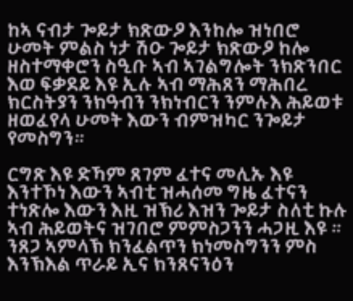ከኣ ናብታ ጐይታ ክጽውዖ እንከሎ ዝነበሮ ሁመት ምልስ ነታ ሽዑ ጐይታ ክጽውዖ ከሎ ዘስተማቀሮን ስዒቡ ኣብ ኣገልግሎት ንክጽንበር እወ ፍቃደይ እዩ ኢሉ ኣብ ማሕጸን ማሕበረ ክርስትያን ንክዓብን ንክነብርን ንምሉእ ሕይወቱ ዘወፈየላ ሁመት እውን ብምዝካር ንጐይታ የመስግን።

ርግጽ እዩ ድኻም ጸገም ፈተና መሊኡ እዩ እንተኾነ እውን ኣብቲ ዝሓሰመ ግዜ ፈተናን ተነጽሎ እውን እዚ ዝኽሪ እዝን ጐይታ ስለቲ ኩሉ ኣብ ሕይወትና ዝገበሮ ምምስጋንን ሓጋዚ እዩ ። ንጸጋ ኣምላኽ ክንፈልጥን ክነመስግንን ምስ እንኽእል ጥራይ ኢና ክንጸናንዕን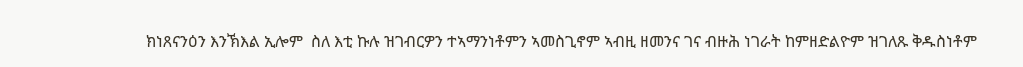ክነጸናንዕን እንኽእል ኢሎም  ስለ እቲ ኩሉ ዝገብርዎን ተኣማንነቶምን ኣመስጊኖም ኣብዚ ዘመንና ገና ብዙሕ ነገራት ከምዘድልዮም ዝገለጹ ቅዱስነቶም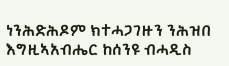ነንሕድሕዶም ክተሓጋገዙን ንሕዝበ እግዚኣአብሔር ከሰንዩ ብሓዲስ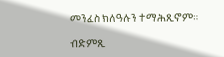መንፈስ ክለዓሉን ተማሕጺኖም።

ብድምጺ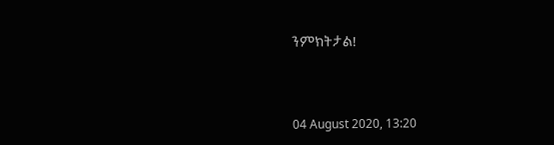ንምክትታል!



04 August 2020, 13:20